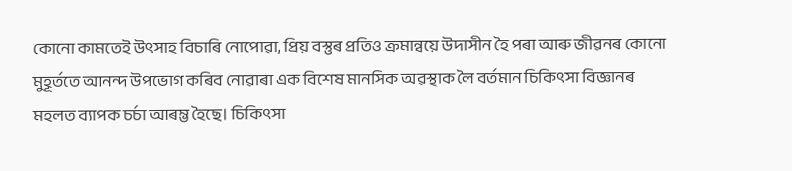কোনো কামতেই উৎসাহ বিচাৰি নোপোৱা, প্ৰিয় বস্তুৰ প্ৰতিও ক্ৰমান্বয়ে উদাসীন হৈ পৰা আৰু জীৱনৰ কোনো মুহূৰ্ততে আনন্দ উপভোগ কৰিব নোৱাৰা এক বিশেষ মানসিক অৱস্থাক লৈ বৰ্তমান চিকিৎসা বিজ্ঞানৰ মহলত ব্যাপক চৰ্চা আৰম্ভ হৈছে। চিকিৎসা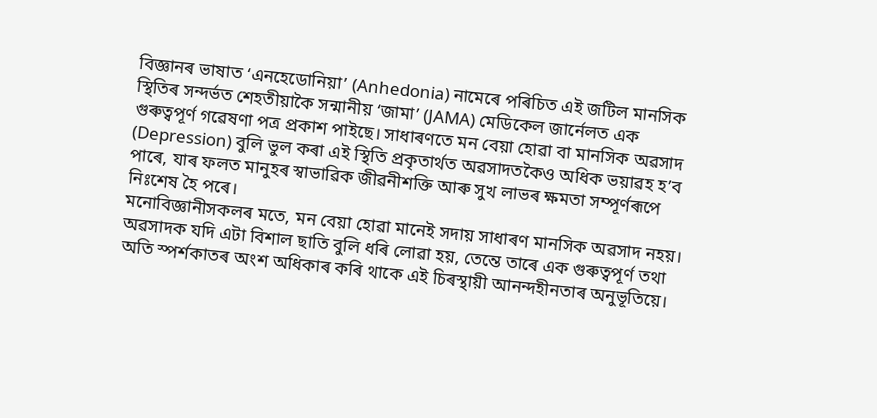বিজ্ঞানৰ ভাষাত ‘এনহেডোনিয়া’ (Anhedonia) নামেৰে পৰিচিত এই জটিল মানসিক স্থিতিৰ সন্দৰ্ভত শেহতীয়াকৈ সন্মানীয় ‘জামা’ (JAMA) মেডিকেল জাৰ্নেলত এক গুৰুত্বপূৰ্ণ গৱেষণা পত্ৰ প্ৰকাশ পাইছে। সাধাৰণতে মন বেয়া হোৱা বা মানসিক অৱসাদ (Depression) বুলি ভুল কৰা এই স্থিতি প্ৰকৃতাৰ্থত অৱসাদতকৈও অধিক ভয়াৱহ হ’ব পাৰে, যাৰ ফলত মানুহৰ স্বাভাৱিক জীৱনীশক্তি আৰু সুখ লাভৰ ক্ষমতা সম্পূৰ্ণৰূপে নিঃশেষ হৈ পৰে।
মনোবিজ্ঞানীসকলৰ মতে, মন বেয়া হোৱা মানেই সদায় সাধাৰণ মানসিক অৱসাদ নহয়। অৱসাদক যদি এটা বিশাল ছাতি বুলি ধৰি লোৱা হয়, তেন্তে তাৰে এক গুৰুত্বপূৰ্ণ তথা অতি স্পৰ্শকাতৰ অংশ অধিকাৰ কৰি থাকে এই চিৰস্থায়ী আনন্দহীনতাৰ অনুভূতিয়ে।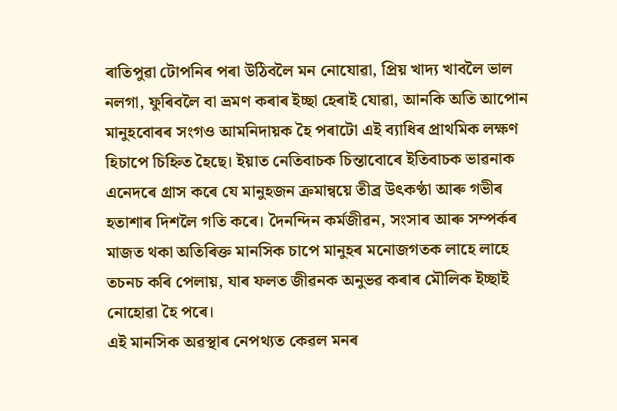ৰাতিপুৱা টোপনিৰ পৰা উঠিবলৈ মন নোযোৱা, প্ৰিয় খাদ্য খাবলৈ ভাল নলগা, ফুৰিবলৈ বা ভ্ৰমণ কৰাৰ ইচ্ছা হেৰাই যোৱা, আনকি অতি আপোন মানুহবোৰৰ সংগও আমনিদায়ক হৈ পৰাটো এই ব্যাধিৰ প্ৰাথমিক লক্ষণ হিচাপে চিহ্নিত হৈছে। ইয়াত নেতিবাচক চিন্তাবোৰে ইতিবাচক ভাৱনাক এনেদৰে গ্ৰাস কৰে যে মানুহজন ক্ৰমান্বয়ে তীব্ৰ উৎকণ্ঠা আৰু গভীৰ হতাশাৰ দিশলৈ গতি কৰে। দৈনন্দিন কৰ্মজীৱন, সংসাৰ আৰু সম্পৰ্কৰ মাজত থকা অতিৰিক্ত মানসিক চাপে মানুহৰ মনোজগতক লাহে লাহে তচনচ কৰি পেলায়, যাৰ ফলত জীৱনক অনুভৱ কৰাৰ মৌলিক ইচ্ছাই নোহোৱা হৈ পৰে।
এই মানসিক অৱস্থাৰ নেপথ্যত কেৱল মনৰ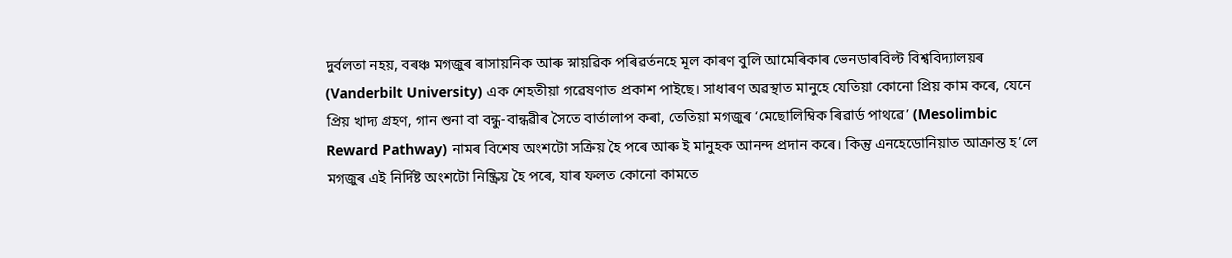দুৰ্বলতা নহয়, বৰঞ্চ মগজুৰ ৰাসায়নিক আৰু স্নায়ৱিক পৰিৱৰ্তনহে মূল কাৰণ বুলি আমেৰিকাৰ ভেনডাৰবিল্ট বিশ্ববিদ্যালয়ৰ (Vanderbilt University) এক শেহতীয়া গৱেষণাত প্ৰকাশ পাইছে। সাধাৰণ অৱস্থাত মানুহে যেতিয়া কোনো প্ৰিয় কাম কৰে, যেনে প্ৰিয় খাদ্য গ্ৰহণ, গান শুনা বা বন্ধু-বান্ধৱীৰ সৈতে বাৰ্তালাপ কৰা, তেতিয়া মগজুৰ ‘মেছোলিম্বিক ৰিৱাৰ্ড পাথৱে’ (Mesolimbic Reward Pathway) নামৰ বিশেষ অংশটো সক্ৰিয় হৈ পৰে আৰু ই মানুহক আনন্দ প্ৰদান কৰে। কিন্তু এনহেডোনিয়াত আক্ৰান্ত হ’লে মগজুৰ এই নিৰ্দিষ্ট অংশটো নিষ্ক্ৰিয় হৈ পৰে, যাৰ ফলত কোনো কামতে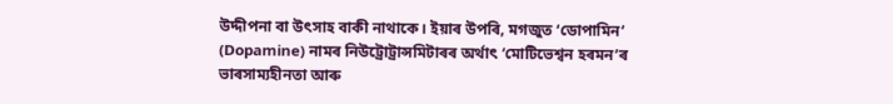উদ্দীপনা বা উৎসাহ বাকী নাথাকে। ইয়াৰ উপৰি, মগজুত ‘ডোপামিন’ (Dopamine) নামৰ নিউট্ৰোট্ৰান্সমিটাৰৰ অৰ্থাৎ ‘মোটিভেশ্বন হৰমন’ৰ ভাৰসাম্যহীনতা আৰু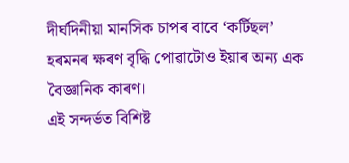দীৰ্ঘদিনীয়া মানসিক চাপৰ বাবে ‘কৰ্টিছল’ হৰমনৰ ক্ষৰণ বৃদ্ধি পোৱাটোও ইয়াৰ অন্য এক বৈজ্ঞানিক কাৰণ।
এই সন্দৰ্ভত বিশিষ্ট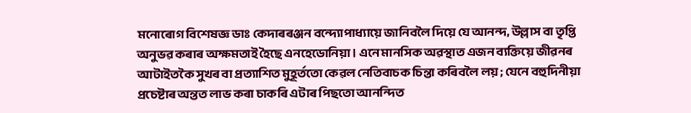মনোৰোগ বিশেষজ্ঞ ডাঃ কেদাৰৰঞ্জন বন্দ্যোপাধ্যায়ে জানিবলৈ দিয়ে যে আনন্দ, উল্লাস বা তৃপ্তি অনুভৱ কৰাৰ অক্ষমতাই হৈছে এনহেডোনিয়া। এনে মানসিক অৱস্থাত এজন ব্যক্তিয়ে জীৱনৰ আটাইতকৈ সুখৰ বা প্ৰত্যাশিত মুহূৰ্ততো কেৱল নেতিবাচক চিন্তা কৰিবলৈ লয়; যেনে বহুদিনীয়া প্ৰচেষ্টাৰ অন্তত লাভ কৰা চাকৰি এটাৰ পিছতো আনন্দিত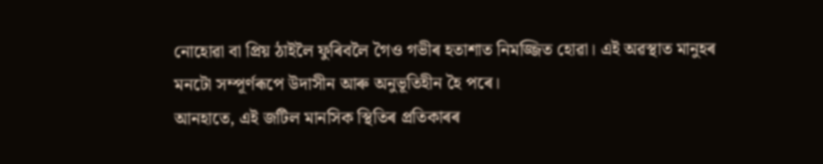নোহোৱা বা প্ৰিয় ঠাইলৈ ফুৰিবলৈ গৈও গভীৰ হতাশাত নিমজ্জিত হোৱা। এই অৱস্থাত মানুহৰ মনটো সম্পূৰ্ণৰূপে উদাসীন আৰু অনুভূতিহীন হৈ পৰে।
আনহাতে, এই জটিল মানসিক স্থিতিৰ প্ৰতিকাৰৰ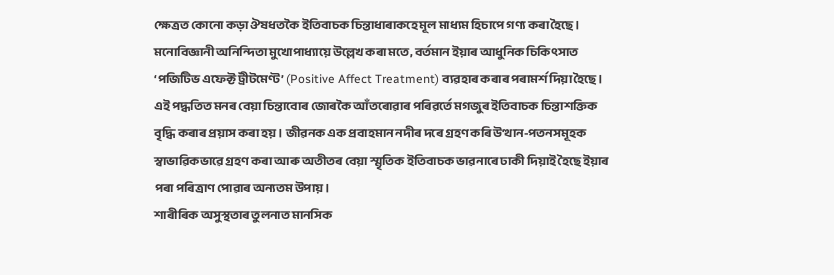ক্ষেত্ৰত কোনো কড়া ঔষধতকৈ ইতিবাচক চিন্তাধাৰাকহে মূল মাধ্যম হিচাপে গণ্য কৰা হৈছে। মনোবিজ্ঞানী অনিন্দিতা মুখোপাধ্যায়ে উল্লেখ কৰা মতে, বৰ্তমান ইয়াৰ আধুনিক চিকিৎসাত ‘পজিটিভ এফেক্ট ট্ৰীটমেণ্ট’ (Positive Affect Treatment) ব্যৱহাৰ কৰাৰ পৰামৰ্শ দিয়া হৈছে। এই পদ্ধতিত মনৰ বেয়া চিন্তাবোৰ জোৰকৈ আঁতৰোৱাৰ পৰিৱৰ্তে মগজুৰ ইতিবাচক চিন্তাশক্তিক বৃদ্ধি কৰাৰ প্ৰয়াস কৰা হয়। জীৱনক এক প্ৰবাহমান নদীৰ দৰে গ্ৰহণ কৰি উত্থান-পতনসমূহক স্বাভাৱিকভাৱে গ্ৰহণ কৰা আৰু অতীতৰ বেয়া স্মৃতিক ইতিবাচক ভাৱনাৰে ঢাকী দিয়াই হৈছে ইয়াৰ পৰা পৰিত্ৰাণ পোৱাৰ অন্যতম উপায়।
শাৰীৰিক অসুস্থতাৰ তুলনাত মানসিক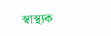স্বাস্থ্যক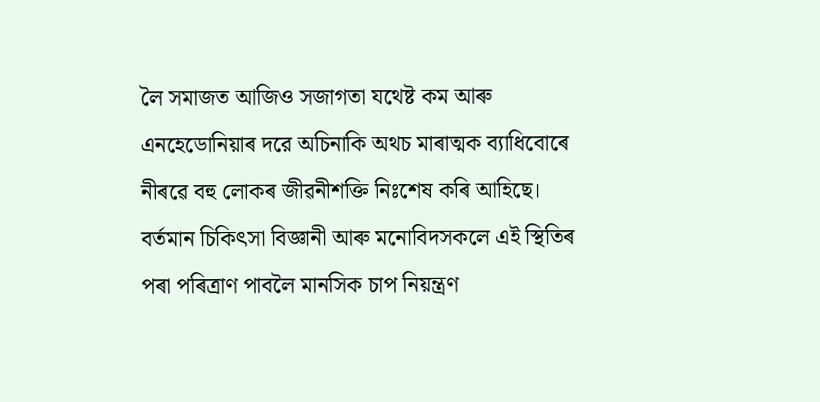লৈ সমাজত আজিও সজাগতা যথেষ্ট কম আৰু এনহেডোনিয়াৰ দরে অচিনাকি অথচ মাৰাত্মক ব্যাধিবোৰে নীৰৱে বহু লোকৰ জীৱনীশক্তি নিঃশেষ কৰি আহিছে। বৰ্তমান চিকিৎসা বিজ্ঞানী আৰু মনোবিদসকলে এই স্থিতিৰ পৰা পৰিত্ৰাণ পাবলৈ মানসিক চাপ নিয়ন্ত্ৰণ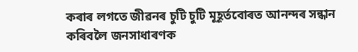কৰাৰ লগতে জীৱনৰ চুটি চুটি মূহূৰ্তবোৰত আনন্দৰ সন্ধান কৰিবলৈ জনসাধাৰণক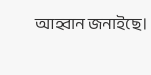আহ্বান জনাইছে।